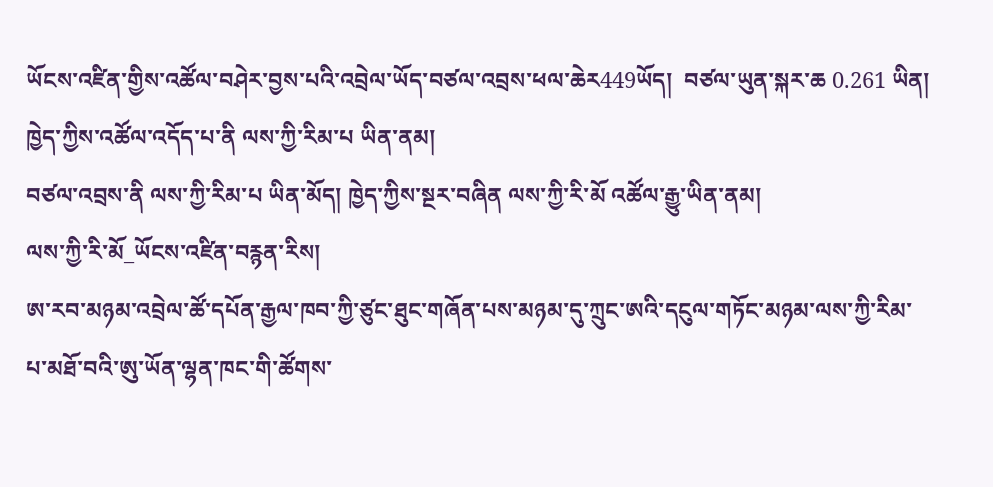ཡོངས་འཛིན་གྱིས་འཚོལ་བཤེར་བྱས་པའི་འབྲེལ་ཡོད་བཙལ་འབྲས་ཕལ་ཆེར449ཡོད།  བཙལ་ཡུན་སྐར་ཆ 0.261 ཡིན།
ཁྱེད་ཀྱིས་འཚོལ་འདོད་པ་ནི ལས་ཀྱི་རིམ་པ ཡིན་ནམ།
བཙལ་འབྲས་ནི ལས་ཀྱི་རིམ་པ ཡིན་མོད། ཁྱེད་ཀྱིས་སྔར་བཞིན ལས་ཀྱི་རི་མོ འཚོལ་རྒྱུ་ཡིན་ནམ།
ལས་ཀྱི་རི་མོ_ཡོངས་འཛིན་བརྙན་རིས།
ཨ་རབ་མཉམ་འབྲེལ་ཚོ་དཔོན་རྒྱལ་ཁབ་ཀྱི་ཙུང་ཐུང་གཞོན་པས་མཉམ་དུ་ཀྲུང་ཨའི་དངུལ་གཏོང་མཉམ་ལས་ཀྱི་རིམ་པ་མཐོ་བའི་ཨུ་ཡོན་ལྷན་ཁང་གི་ཚོགས་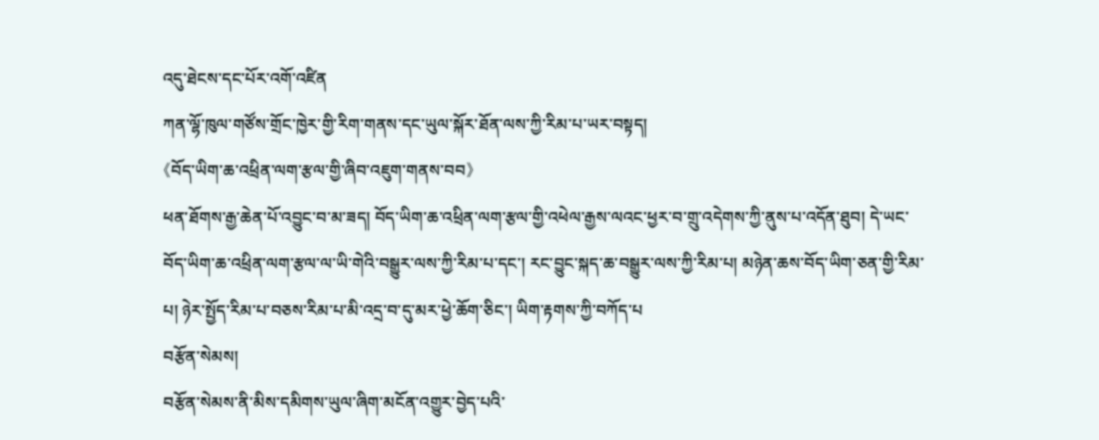འདུ་ཐེངས་དང་པོར་འགོ་འཛིན
ཀན་ལྷོ་ཁུལ་གཙོས་གྲོང་ཁྱེར་གྱི་རིག་གནས་དང་ཡུལ་སྐོར་ཐོན་ལས་ཀྱི་རིམ་པ་ཡར་བསྟད།
《བོད་ཡིག་ཆ་འཕྲིན་ལག་རྩལ་གྱི་ཞིབ་འཇུག་གནས་བབ》
ཕན་ཐོགས་རྒྱ་ཆེན་པོ་འབྱུང་བ་མ་ཟད། བོད་ཡིག་ཆ་འཕྲིན་ལག་རྩལ་གྱི་འཕེལ་རྒྱས་ལའང་ཕྱར་བ་གྲུ་འདེགས་ཀྱི་ནུས་པ་འདོན་ཐུབ། དེ་ཡང་བོད་ཡིག་ཆ་འཕྲིན་ལག་རྩལ་ལ་ཡི་གེའི་བསྒྱུར་ལས་ཀྱི་རིམ་པ་དང་། རང་བྱུང་སྐད་ཆ་བསྒྱུར་ལས་ཀྱི་རིམ་པ། མཉེན་ཆས་བོད་ཡིག་ཅན་གྱི་རིམ་པ། ཉེར་སྤྱོད་རིམ་པ་བཅས་རིམ་པ་མི་འདྲ་བ་དུ་མར་ཕྱེ་ཆོག་ཅིང་། ཡིག་རྟགས་ཀྱི་བཀོད་པ
བརྩོན་སེམས།
བརྩོན་སེམས་ནི་མིས་དམིགས་ཡུལ་ཞིག་མངོན་འགྱུར་བྱེད་པའི་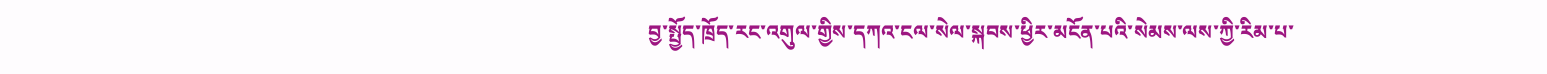བྱ་སྤྱོད་ཁྲོད་རང་འགུལ་གྱིས་དཀའ་ངལ་སེལ་སྐབས་ཕྱིར་མངོན་པའི་སེམས་ལས་ཀྱི་རིམ་པ་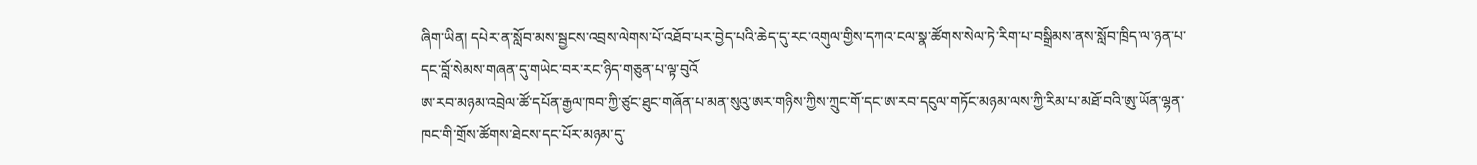ཞིག་ཡིན། དཔེར་ན་སློབ་མས་སྦྱངས་འབྲས་ལེགས་པོ་འཐོབ་པར་བྱེད་པའི་ཆེད་དུ་རང་འགུལ་གྱིས་དཀའ་ངལ་སྣ་ཚོགས་སེལ་ཏེ་རིག་པ་བསྒྲིམས་ནས་སློབ་ཁྲིད་ལ་ཉན་པ་དང་བློ་སེམས་གཞན་དུ་གཡེང་བར་རང་ཉིད་གཅུན་པ་ལྟ་བུའོ
ཨ་རབ་མཉམ་འབྲེལ་ཚོ་དཔོན་རྒྱལ་ཁབ་ཀྱི་ཙུང་ཐུང་གཞོན་པ་མན་སུའུ་ཨར་གཉིས་ཀྱིས་ཀྲུང་གོ་དང་ཨ་རབ་དངུལ་གཏོང་མཉམ་ལས་ཀྱི་རིམ་པ་མཐོ་བའི་ཨུ་ཡོན་ལྷན་ཁང་གི་གྲོས་ཚོགས་ཐེངས་དང་པོར་མཉམ་དུ་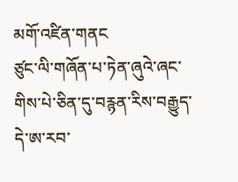མགོ་འཛིན་གནང
ཙུང་ལི་གཞོན་པ་ཏེན་ཞུའེ་ཞང་གིས་པེ་ཅིན་དུ་བརྙན་རིས་བརྒྱུད་དེ་ཨ་རབ་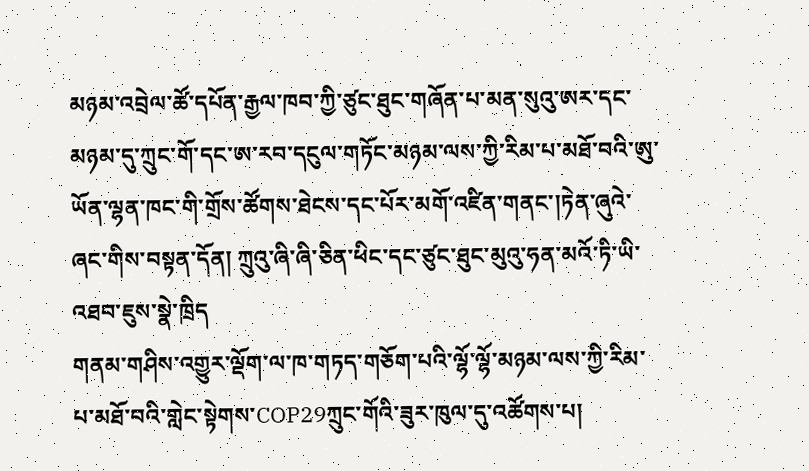མཉམ་འབྲེལ་ཚོ་དཔོན་རྒྱལ་ཁབ་ཀྱི་ཙུང་ཐུང་གཞོན་པ་མན་སུའུ་ཨར་དང་མཉམ་དུ་ཀྲུང་གོ་དང་ཨ་རབ་དངུལ་གཏོང་མཉམ་ལས་ཀྱི་རིམ་པ་མཐོ་བའི་ཨུ་ཡོན་ལྷན་ཁང་གི་གྲོས་ཚོགས་ཐེངས་དང་པོར་མགོ་འཛིན་གནང་།ཏེན་ཞུའེ་ཞང་གིས་བསྟན་དོན། ཀྲུའུ་ཞི་ཞི་ཅིན་ཕིང་དང་ཙུང་ཐུང་མུའུ་ཧན་མའོ་ཏི་ཡི་འཐབ་ཇུས་སྣེ་ཁྲིད
གནམ་གཤིས་འགྱུར་ལྡོག་ལ་ཁ་གཏད་གཅོག་པའི་ལྷོ་ལྷོ་མཉམ་ལས་ཀྱི་རིམ་པ་མཐོ་བའི་གླེང་སྟེགས་COP29ཀྲུང་གོའི་ཟུར་ཁུལ་དུ་འཚོགས་པ།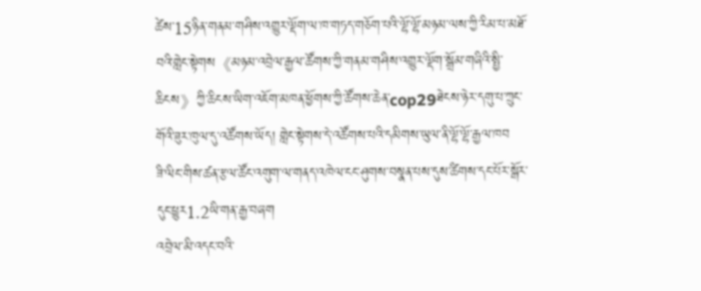ཚེས་15ཉིན་གནམ་གཤིས་འགྱུར་ལྡོག་ལ་ཁ་གཏད་གཅོག་པའི་ལྷོ་ལྷོ་མཉམ་ལས་ཀྱི་རིམ་པ་མཐོ་བའི་གླེང་སྟེགས《མཉམ་འབྲེལ་རྒྱལ་ཚོགས་ཀྱི་གནམ་གཤིས་འགྱུར་ལྡོག་སྒྲོམ་གཞིའི་སྤྱི་ཆིངས》ཀྱི་ཆིངས་ཡིག་འཇོག་མཁན་ཕྱོགས་ཀྱི་ཚོགས་ཆེན་cop29ཐེངས་ཉེར་དགུ་པ་ཀྲུང་གོའི་ཟུར་ཁུལ་དུ་འཚོགས་ཡོད། གླེང་སྟེགས་དེ་འཚོགས་པའི་དམིགས་ཡུལ་ནི་ལྷོ་ལྷོ་རྒྱལ་ཁབ
ཟི་ལིང་གིས་ཚན་རྩལ་ཚོང་འགུག་ལ་གནད་འཁེལ་ངང་ཤུགས་བསྣན་པས་དུས་ཚིགས་དང་པོར་སྒོར་དུང་ཕྱུར1.2ཡི་གན་རྒྱ་བཞག
འབྲེལ་མི་འདང་བའི་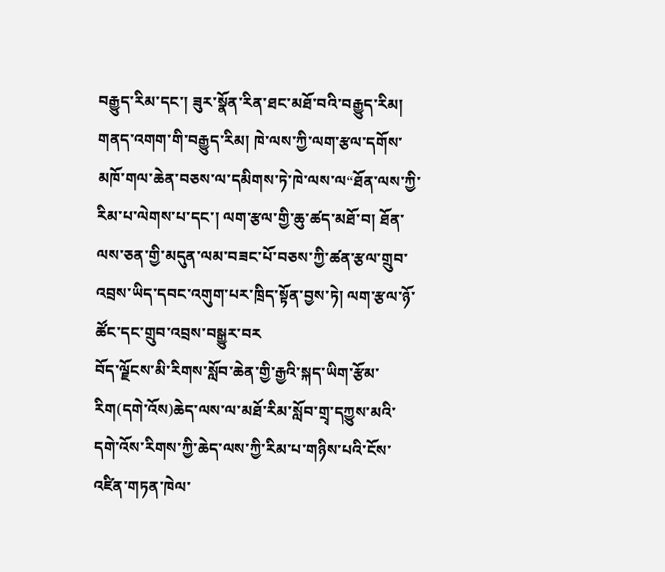བརྒྱུད་རིམ་དང་། ཟུར་སྣོན་རིན་ཐང་མཐོ་བའི་བརྒྱུད་རིམ། གནད་འགག་གི་བརྒྱུད་རིམ། ཁེ་ལས་ཀྱི་ལག་རྩལ་དགོས་མཁོ་གལ་ཆེན་བཅས་ལ་དམིགས་ཏེ་ཁེ་ལས་ལ“ཐོན་ལས་ཀྱི་རིམ་པ་ལེགས་པ་དང་། ལག་རྩལ་གྱི་ཆུ་ཚད་མཐོ་བ། ཐོན་ལས་ཅན་གྱི་མདུན་ལམ་བཟང་པོ་བཅས་ཀྱི་ཚན་རྩལ་གྲུབ་འབྲས་ཡིད་དབང་འགུག་པར་ཁྲིད་སྟོན་བྱས་ཏེ། ལག་རྩལ་ཉོ་ཚོང་དང་གྲུབ་འབྲས་བསྒྱུར་བར
བོད་ལྗོངས་མི་རིགས་སློབ་ཆེན་གྱི་རྒྱའི་སྐད་ཡིག་རྩོམ་རིག(དགེ་འོས)ཆེད་ལས་ལ་མཐོ་རིམ་སློབ་གྲྭ་དཀྱུས་མའི་དགེ་འོས་རིགས་ཀྱི་ཆེད་ལས་ཀྱི་རིམ་པ་གཉིས་པའི་ངོས་འཛིན་གཏན་ཁེལ་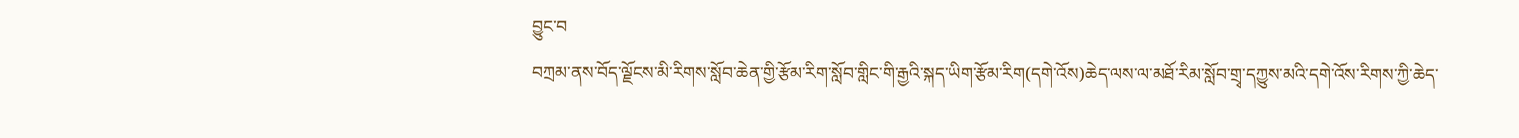བྱུང་བ
བཀྲམ་ནས་བོད་ལྗོངས་མི་རིགས་སློབ་ཆེན་གྱི་རྩོམ་རིག་སློབ་གླིང་གི་རྒྱའི་སྐད་ཡིག་རྩོམ་རིག(དགེ་འོས)ཆེད་ལས་ལ་མཐོ་རིམ་སློབ་གྲྭ་དཀྱུས་མའི་དགེ་འོས་རིགས་ཀྱི་ཆེད་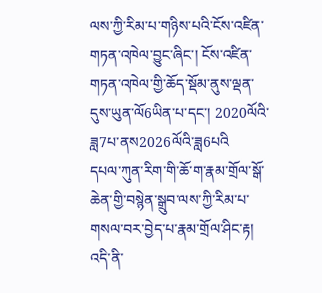ལས་ཀྱི་རིམ་པ་གཉིས་པའི་ངོས་འཛིན་གཏན་འཁེལ་བྱུང་ཞིང་། ངོས་འཛིན་གཏན་འཁེལ་གྱི་ཆོད་སྡོམ་ནུས་ལྡན་དུས་ཡུན་ལོ6ཡིན་པ་དང་། 2020ལོའི་ཟླ7པ་ནས2026ལོའི་ཟླ6པའི
དཔལ་ཀུན་རིག་གི་ཆོ་ག་རྣམ་གྲོལ་སྒོ་ཆེན་གྱི་བསྙེན་སྒྲུབ་ལས་ཀྱི་རིམ་པ་གསལ་བར་བྱེད་པ་རྣམ་གྲོལ་ཤིང་རྟ།
འདི་ནི་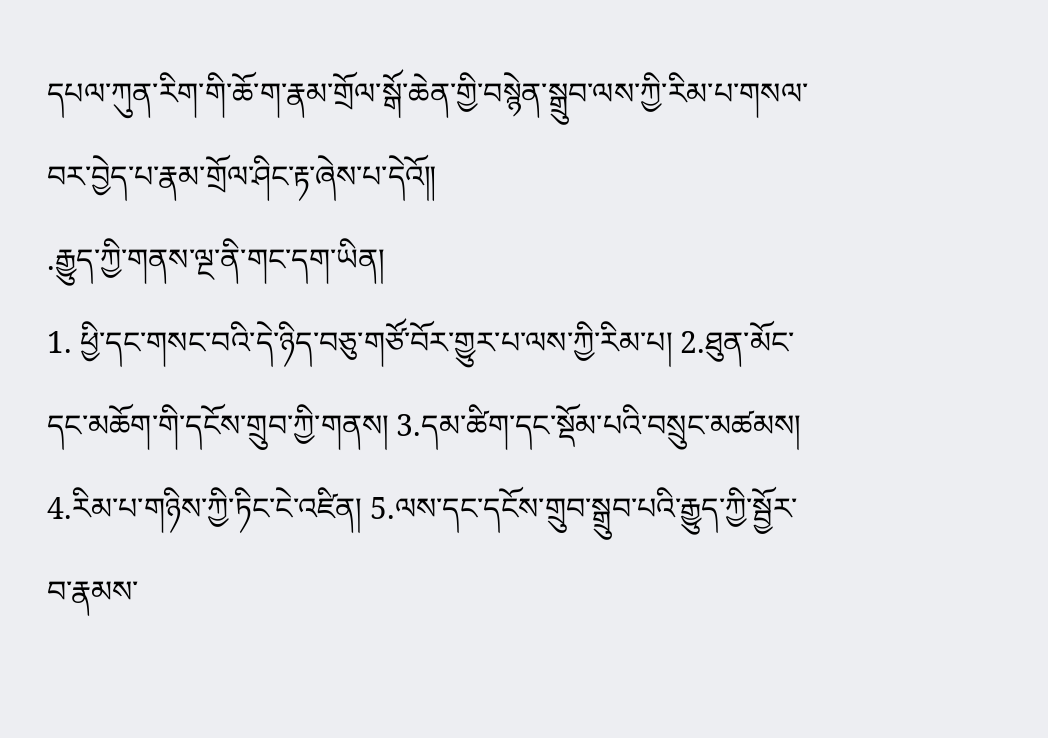དཔལ་ཀུན་རིག་གི་ཆོ་ག་རྣམ་གྲོལ་སྒོ་ཆེན་གྱི་བསྙེན་སྒྲུབ་ལས་ཀྱི་རིམ་པ་གསལ་བར་བྱེད་པ་རྣམ་གྲོལ་ཤིང་རྟ་ཞེས་པ་དེའོ༎
.རྒྱུད་ཀྱི་གནས་ལྔ་ནི་གང་དག་ཡིན།
1. ཕྱི་དང་གསང་བའི་དེ་ཉིད་བཅུ་གཙོ་བོར་གྱུར་པ་ལས་ཀྱི་རིམ་པ། 2.ཐུན་མོང་དང་མཆོག་གི་དངོས་གྲུབ་ཀྱི་གནས། 3.དམ་ཚིག་དང་སྡོམ་པའི་བསྲུང་མཚམས། 4.རིམ་པ་གཉིས་ཀྱི་ཏིང་ངེ་འཛིན། 5.ལས་དང་དངོས་གྲུབ་སྒྲུབ་པའི་རྒྱུད་ཀྱི་སྦྱོར་བ་རྣམས་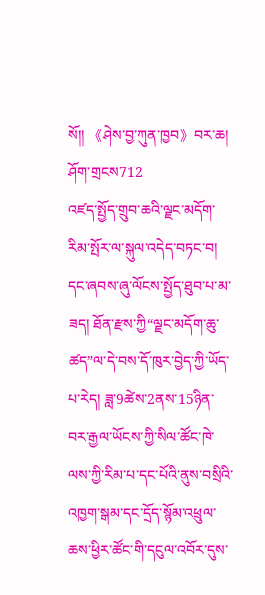སོ།། 《ཤེས་བྱ་ཀུན་ཁྱབ》བར་ཆ། ཤོག་གྲངས712
འཛད་སྤྱོད་གྲུབ་ཆའི་ལྗང་མདོག་རིམ་སྤོར་ལ་སྐུལ་འདེད་བཏང་བ།
དང་ཞབས་ཞུ་ལོངས་སྤྱོད་ཐུབ་པ་མ་ཟད། ཐོན་རྫས་ཀྱི“ལྗང་མདོག་ཆུ་ཚད”ལ་དེ་བས་དོ་ཁུར་བྱེད་ཀྱི་ཡོད་པ་རེད། ཟླ་9ཚེས་2ནས་15ཉིན་བར་རྒྱལ་ཡོངས་ཀྱི་སིལ་ཚོང་ཁེ་ལས་ཀྱི་རིམ་པ་དང་པོའི་ནུས་བསྲིའི་འཁྱག་སྒམ་དང་དྲོད་སྙོམ་འཕྲུལ་ཆས་ཕྱིར་ཚོང་གི་དངུལ་འབོར་དུས་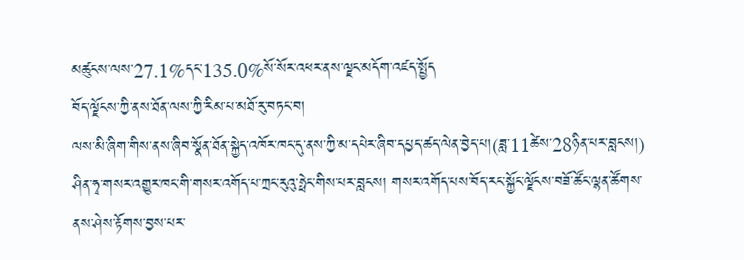མཚུངས་ལས་27.1%དང་135.0%སོ་སོར་འཕར་ནས་ལྗང་མདོག་འཛད་སྤྱོད
བོད་ལྗོངས་ཀྱི་ནས་ཐོན་ལས་ཀྱི་རིམ་པ་མཐོ་རུ་བཏང་བ།
ལས་མི་ཞིག་གིས་ནས་ཞིབ་སྣོན་ཐོན་སྐྱེད་འཁོར་ཁང་དུ་ནས་ཀྱི་མ་དཔེར་ཞིབ་དཔྱད་ཚད་ལེན་བྱེད་པ།(ཟླ་11ཚེས་28ཉིན་པར་བླངས།) ཤིན་ཧྭ་གསར་འགྱུར་ཁང་གི་གསར་འགོད་པ་ཀྲང་རུའུ་ཧྥེང་གིས་པར་བླངས། གསར་འགོད་པས་བོད་རང་སྐྱོང་ལྗོངས་བཟོ་ཚོང་ལྷན་ཚོགས་ནས་ཤེས་རྟོགས་བྱས་པར་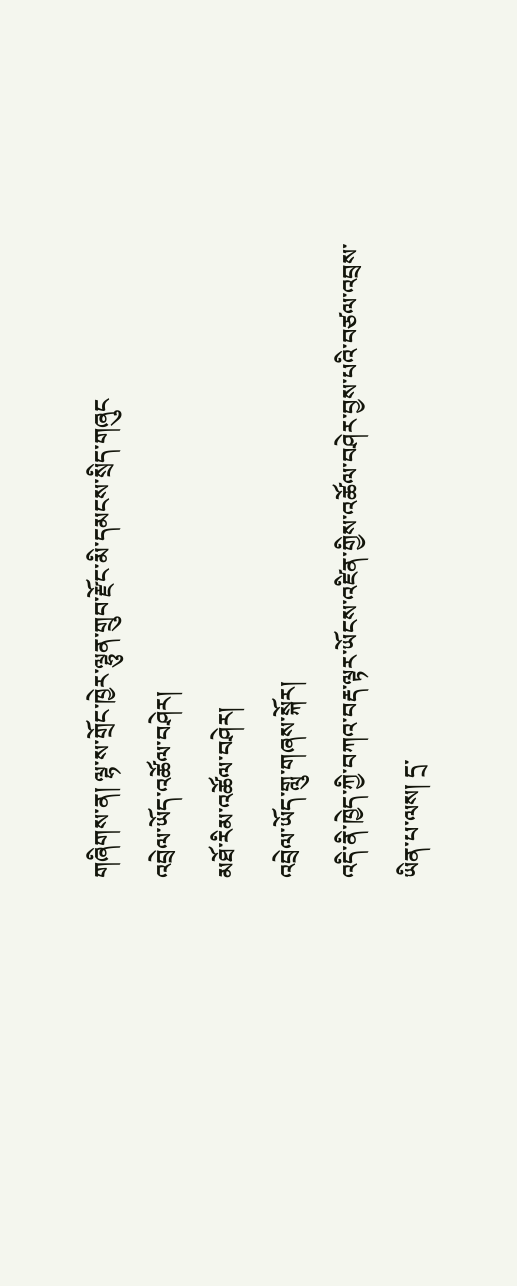གཞིགས་ན། ལྷ་ས་གྲོང་ཁྱེར་ལྷུན་གྲུབ་རྫོང་མི་དམངས་སྲིད་གཞུང
འབྲེལ་ཡོད་འཚོལ་བཤེར།
མཐོ་རིམ་འཚོལ་བཤེར།
འབྲེལ་ཡོད་གླུ་གཞས་སྐོར།
འདི་ནི་ཁྱེད་ཀྱི་བཀའ་བརྡ་ལྟར་ཡོངས་འཛིན་གྱིས་འཚོལ་བཤེར་བྱས་པའི་བཙལ་འབྲས་ཡིན་པ་ལས། དྲ་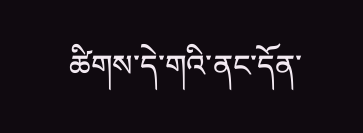ཚིགས་དེ་གའི་ནང་དོན་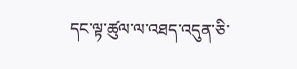དང་ལྟ་ཚུལ་ལ་འཐད་འདུན་ཅི་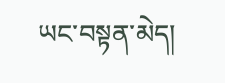ཡང་བསྟན་མེད།